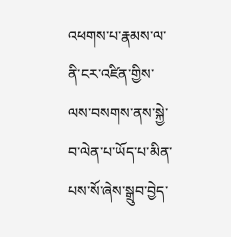འཕགས་པ་རྣམས་ལ་ནི་ངར་འཛིན་གྱིས་ལས་བསགས་ནས་སྐྱེ་བ་ལེན་པ་ཡོད་པ་མིན་པས་སོ་ཞེས་སྒྲུབ་བྱེད་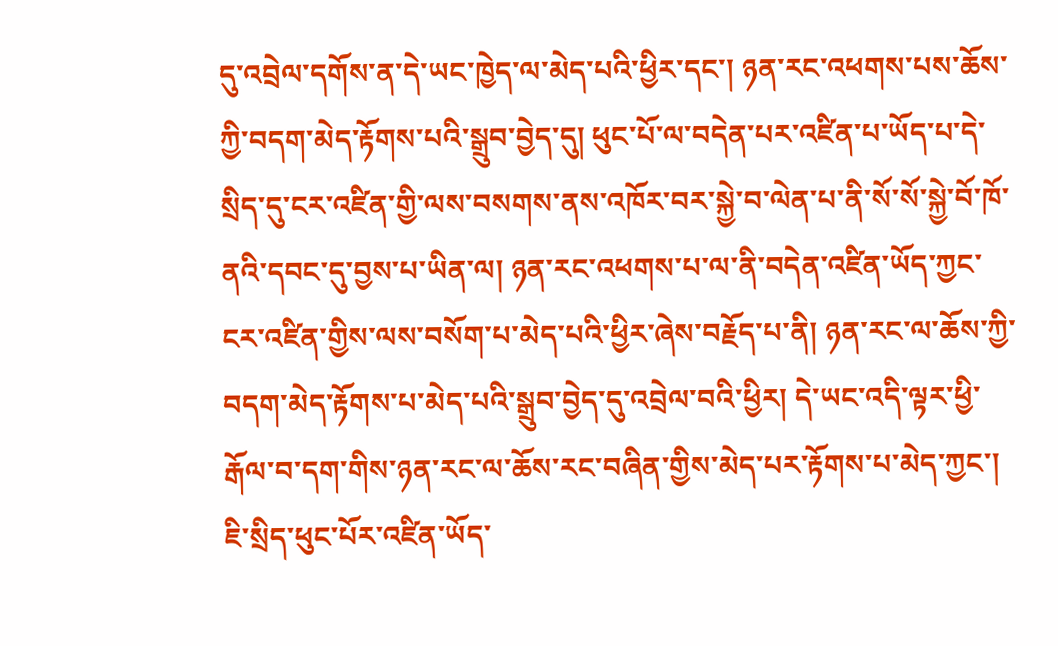དུ་འབྲེལ་དགོས་ན་དེ་ཡང་ཁྱེད་ལ་མེད་པའི་ཕྱིར་དང་། ཉན་རང་འཕགས་པས་ཆོས་ཀྱི་བདག་མེད་རྟོགས་པའི་སྒྲུབ་བྱེད་དུ། ཕུང་པོ་ལ་བདེན་པར་འཛིན་པ་ཡོད་པ་དེ་སྲིད་དུ་ངར་འཛིན་གྱི་ལས་བསགས་ནས་འཁོར་བར་སྐྱེ་བ་ལེན་པ་ནི་སོ་སོ་སྐྱེ་བོ་ཁོ་ནའི་དབང་དུ་བྱས་པ་ཡིན་ལ། ཉན་རང་འཕགས་པ་ལ་ནི་བདེན་འཛིན་ཡོད་ཀྱང་ངར་འཛིན་གྱིས་ལས་བསོག་པ་མེད་པའི་ཕྱིར་ཞེས་བརྗོད་པ་ནི། ཉན་རང་ལ་ཆོས་ཀྱི་བདག་མེད་རྟོགས་པ་མེད་པའི་སྒྲུབ་བྱེད་དུ་འབྲེལ་བའི་ཕྱིར། དེ་ཡང་འདི་ལྟར་ཕྱི་རྒོལ་བ་དག་གིས་ཉན་རང་ལ་ཆོས་རང་བཞིན་གྱིས་མེད་པར་རྟོགས་པ་མེད་ཀྱང་། ཇི་སྲིད་ཕུང་པོར་འཛིན་ཡོད་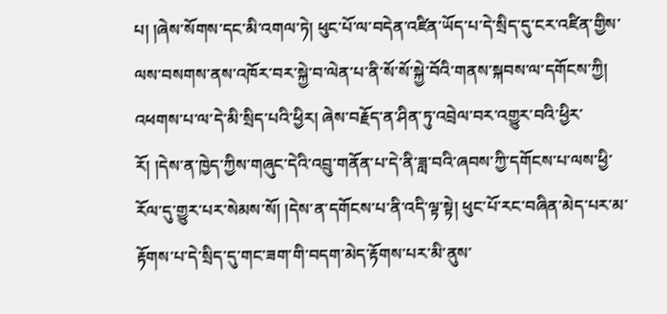པ། །ཞེས་སོགས་དང་མི་འགལ་ཏེ། ཕུང་པོ་ལ་བདེན་འཛིན་ཡོད་པ་དེ་སྲིད་དུ་ངར་འཛིན་གྱིས་ལས་བསགས་ནས་འཁོར་བར་སྐྱེ་བ་ལེན་པ་ནི་སོ་སོ་སྐྱེ་བོའི་གནས་སྐབས་ལ་དགོངས་ཀྱི། འཕགས་པ་ལ་དེ་མི་སྲིད་པའི་ཕྱིར། ཞེས་བརྗོད་ན་ཤིན་ཏུ་འབྲེལ་བར་འགྱུར་བའི་ཕྱིར་རོ། །དེས་ན་ཁྱེད་ཀྱིས་གཞུང་དེའི་འབྲུ་གནོན་པ་དེ་ནི་ཟླ་བའི་ཞབས་ཀྱི་དགོངས་པ་ལས་ཕྱི་རོལ་དུ་གྱུར་པར་སེམས་སོ། །དེས་ན་དགོངས་པ་ནི་འདི་ལྟ་སྟེ། ཕུང་པོ་རང་བཞིན་མེད་པར་མ་རྟོགས་པ་དེ་སྲིད་དུ་གང་ཟག་གི་བདག་མེད་རྟོགས་པར་མི་ནུས་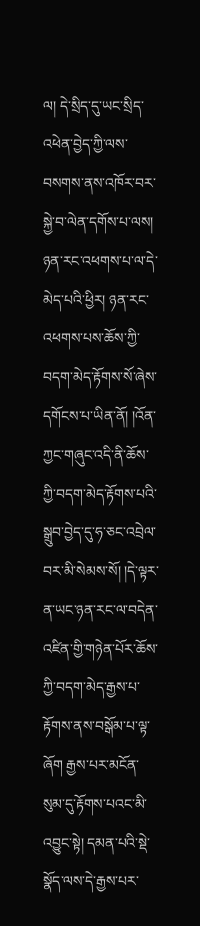ལ། དེ་སྲིད་དུ་ཡང་སྲིད་འཕེན་བྱེད་ཀྱི་ལས་བསགས་ནས་འཁོར་བར་སྐྱེ་བ་ལེན་དགོས་པ་ལས། ཉན་རང་འཕགས་པ་ལ་དེ་མེད་པའི་ཕྱིར། ཉན་རང་འཕགས་པས་ཆོས་ཀྱི་བདག་མེད་རྟོགས་སོ་ཞེས་དགོངས་པ་ཡིན་ནོ། །འོན་ཀྱང་གཞུང་འདི་ནི་ཆོས་ཀྱི་བདག་མེད་རྟོགས་པའི་སྒྲུབ་བྱེད་དུ་ཧ་ཅང་འབྲེལ་བར་མི་སེམས་སོ། །དེ་ལྟར་ན་ཡང་ཉན་རང་ལ་བདེན་འཛིན་གྱི་གཉེན་པོར་ཆོས་ཀྱི་བདག་མེད་རྒྱས་པ་རྟོགས་ནས་བསྒོམ་པ་ལྟ་ཞོག རྒྱས་པར་མངོན་སུམ་དུ་རྟོགས་པའང་མི་འབྱུང་སྟེ། དམན་པའི་སྡེ་སྣོད་ལས་དེ་རྒྱས་པར་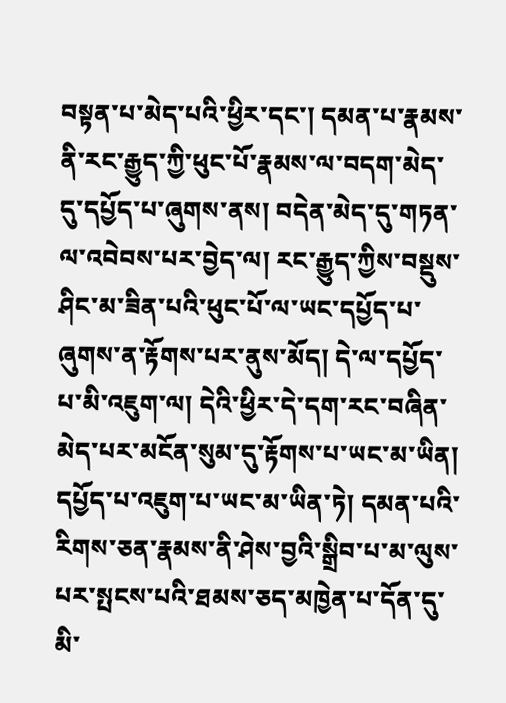བསྟན་པ་མེད་པའི་ཕྱིར་དང་། དམན་པ་རྣམས་ནི་རང་རྒྱུད་ཀྱི་ཕུང་པོ་རྣམས་ལ་བདག་མེད་དུ་དཔྱོད་པ་ཞུགས་ནས། བདེན་མེད་དུ་གཏན་ལ་འབེབས་པར་བྱེད་ལ། རང་རྒྱུད་ཀྱིས་བསྡུས་ཤིང་མ་ཟིན་པའི་ཕུང་པོ་ལ་ཡང་དཔྱོད་པ་ཞུགས་ན་རྟོགས་པར་ནུས་མོད། དེ་ལ་དཔྱོད་པ་མི་འཇུག་ལ། དེའི་ཕྱིར་དེ་དག་རང་བཞིན་མེད་པར་མངོན་སུམ་དུ་རྟོགས་པ་ཡང་མ་ཡིན། དཔྱོད་པ་འཇུག་པ་ཡང་མ་ཡིན་ཏེ། དམན་པའི་རིགས་ཅན་རྣམས་ནི་ཤེས་བྱའི་སྒྲིབ་པ་མ་ལུས་པར་སྤངས་པའི་ཐམས་ཅད་མཁྱེན་པ་དོན་དུ་མི་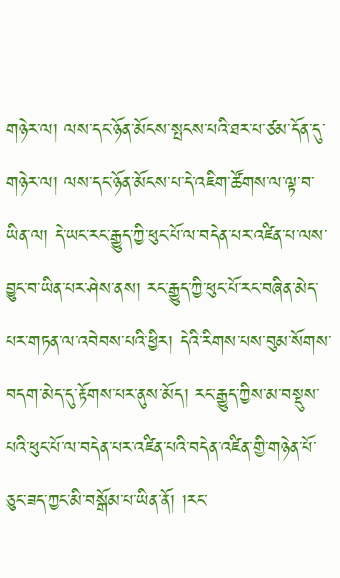གཉེར་ལ། ལས་དང་ཉོན་མོངས་སྤངས་པའི་ཐར་པ་ཙམ་དོན་དུ་གཉེར་ལ། ལས་དང་ཉོན་མོངས་པ་དེ་འཇིག་ཚོགས་ལ་ལྟ་བ་ཡིན་ལ། དེ་ཡང་རང་རྒྱུད་ཀྱི་ཕུང་པོ་ལ་བདེན་པར་འཛིན་པ་ལས་བྱུང་བ་ཡིན་པར་ཤེས་ནས། རང་རྒྱུད་ཀྱི་ཕུང་པོ་རང་བཞིན་མེད་པར་གཏན་ལ་འབེབས་པའི་ཕྱིར། དེའི་རིགས་པས་བུམ་སོགས་བདག་མེད་དུ་རྟོགས་པར་ནུས་མོད། རང་རྒྱུད་ཀྱིས་མ་བསྡུས་པའི་ཕུང་པོ་ལ་བདེན་པར་འཛིན་པའི་བདེན་འཛིན་གྱི་གཉེན་པོ་ཅུང་ཟད་ཀྱང་མི་བསྒོམ་པ་ཡིན་ནོ། །རང་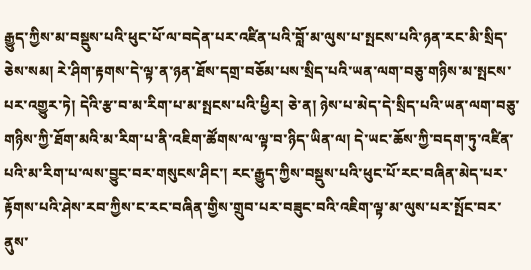རྒྱུད་ཀྱིས་མ་བསྡུས་པའི་ཕུང་པོ་ལ་བདེན་པར་འཛིན་པའི་བློ་མ་ལུས་པ་སྤངས་པའི་ཉན་རང་མི་སྲིད་ཅེས་སམ། རེ་ཤིག་རྟགས་དེ་ལྟ་ན་ཉན་ཐོས་དགྲ་བཅོམ་པས་སྲིད་པའི་ཡན་ལག་བཅུ་གཉིས་མ་སྤངས་པར་འགྱུར་ཏེ། དེའི་རྩ་བ་མ་རིག་པ་མ་སྤངས་པའི་ཕྱིར། ཅེ་ན། ཉེས་པ་མེད་དེ་སྲིད་པའི་ཡན་ལག་བཅུ་གཉིས་ཀྱི་ཐོག་མའི་མ་རིག་པ་ནི་འཇིག་ཚོགས་ལ་ལྟ་བ་ཉིད་ཡིན་ལ། དེ་ཡང་ཆོས་ཀྱི་བདག་ཏུ་འཛིན་པའི་མ་རིག་པ་ལས་བྱུང་བར་གསུངས་ཤིང་། རང་རྒྱུད་ཀྱིས་བསྡུས་པའི་ཕུང་པོ་རང་བཞིན་མེད་པར་རྟོགས་པའི་ཤེས་རབ་ཀྱིས་ང་རང་བཞིན་གྱིས་གྲུབ་པར་བཟུང་བའི་འཇིག་ལྟ་མ་ལུས་པར་སྤོང་བར་ནུས་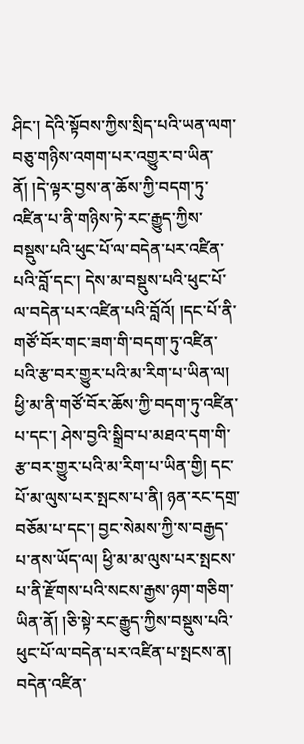ཤིང་། དེའི་སྟོབས་ཀྱིས་སྲིད་པའི་ཡན་ལག་བཅུ་གཉིས་འགག་པར་འགྱུར་བ་ཡིན་ནོ། །དེ་ལྟར་བྱས་ན་ཆོས་ཀྱི་བདག་ཏུ་འཛིན་པ་ནི་གཉིས་ཏེ་རང་རྒྱུད་ཀྱིས་བསྡུས་པའི་ཕུང་པོ་ལ་བདེན་པར་འཛིན་པའི་བློ་དང་། དེས་མ་བསྡུས་པའི་ཕུང་པོ་ལ་བདེན་པར་འཛིན་པའི་བློའོ། །དང་པོ་ནི་གཙོ་བོར་གང་ཟག་གི་བདག་ཏུ་འཛིན་པའི་རྩ་བར་གྱུར་པའི་མ་རིག་པ་ཡིན་ལ། ཕྱི་མ་ནི་གཙོ་བོར་ཆོས་ཀྱི་བདག་ཏུ་འཛིན་པ་དང་། ཤེས་བྱའི་སྒྲིབ་པ་མཐའ་དག་གི་རྩ་བར་གྱུར་པའི་མ་རིག་པ་ཡིན་གྱི། དང་པོ་མ་ལུས་པར་སྤངས་པ་ནི། ཉན་རང་དགྲ་བཅོམ་པ་དང་། བྱང་སེམས་ཀྱི་ས་བརྒྱད་པ་ནས་ཡོད་ལ། ཕྱི་མ་མ་ལུས་པར་སྤངས་པ་ནི་རྫོགས་པའི་སངས་རྒྱས་ཉག་གཅིག་ཡིན་ནོ། །ཅི་སྟེ་རང་རྒྱུད་ཀྱིས་བསྡུས་པའི་ཕུང་པོ་ལ་བདེན་པར་འཛིན་པ་སྤངས་ན། བདེན་འཛིན་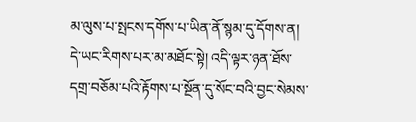མ་ལུས་པ་སྤངས་དགོས་པ་ཡིན་ནོ་སྙམ་དུ་དོགས་ན། དེ་ཡང་རིགས་པར་མ་མཐོང་སྟེ། འདི་ལྟར་ཉན་ཐོས་དགྲ་བཅོམ་པའི་རྟོགས་པ་སྔོན་དུ་སོང་བའི་བྱང་སེམས་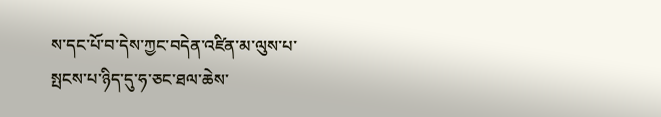ས་དང་པོ་བ་དེས་ཀྱང་བདེན་འཛིན་མ་ལུས་པ་སྤངས་པ་ཉིད་དུ་ཧ་ཅང་ཐལ་ཆེས་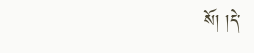སོ། །དེ་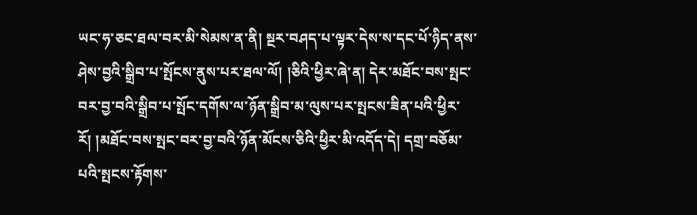ཡང་ཧ་ཅང་ཐལ་བར་མི་སེམས་ན་ནི། སྔར་བཤད་པ་ལྟར་དེས་ས་དང་པོ་ཉིད་ནས་ཤེས་བྱའི་སྒྲིབ་པ་སྤོངས་ནུས་པར་ཐལ་ལོ། །ཅིའི་ཕྱིར་ཞེ་ན། དེར་མཐོང་བས་སྤང་བར་བྱ་བའི་སྒྲིབ་པ་སྤོང་དགོས་ལ་ཉོན་སྒྲིབ་མ་ལུས་པར་སྤངས་ཟིན་པའི་ཕྱིར་རོ། །མཐོང་བས་སྤང་བར་བྱ་བའི་ཉོན་མོངས་ཅིའི་ཕྱིར་མི་འདོད་དེ། དགྲ་བཅོམ་པའི་སྤངས་རྟོགས་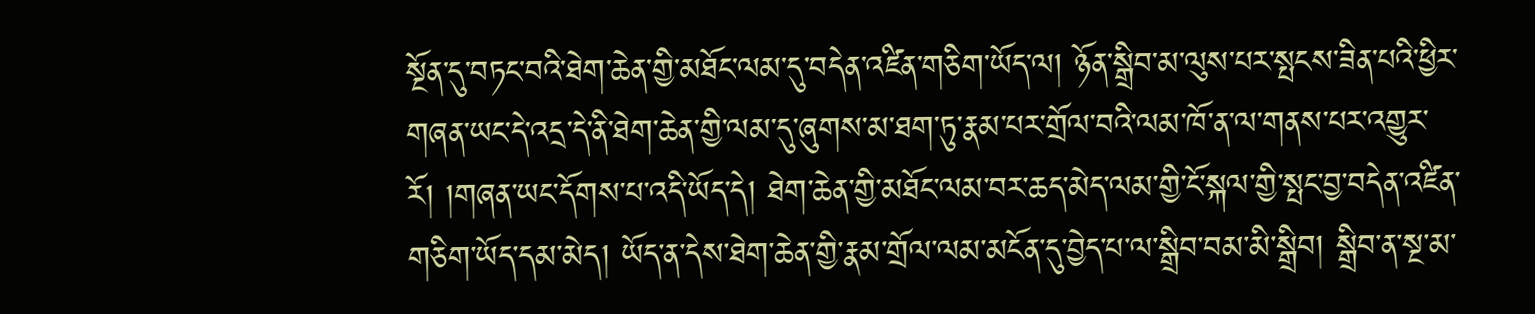སྔོན་དུ་བཏང་བའི་ཐེག་ཆེན་གྱི་མཐོང་ལམ་དུ་བདེན་འཛིན་གཅིག་ཡོད་ལ། ཉོན་སྒྲིབ་མ་ལུས་པར་སྤངས་ཟིན་པའི་ཕྱིར་གཞན་ཡང་དེ་འདྲ་དེ་ནི་ཐེག་ཆེན་གྱི་ལམ་དུ་ཞུགས་མ་ཐག་ཏུ་རྣམ་པར་གྲོལ་བའི་ལམ་ཁོ་ན་ལ་གནས་པར་འགྱུར་རོ། །གཞན་ཡང་དོགས་པ་འདི་ཡོད་དེ། ཐེག་ཆེན་གྱི་མཐོང་ལམ་བར་ཆད་མེད་ལམ་གྱི་ངོ་སྐལ་གྱི་སྤང་བྱ་བདེན་འཛིན་གཅིག་ཡོད་དམ་མེད། ཡོད་ན་དེས་ཐེག་ཆེན་གྱི་རྣམ་གྲོལ་ལམ་མངོན་དུ་བྱེད་པ་ལ་སྒྲིབ་བམ་མི་སྒྲིབ། སྒྲིབ་ན་སྔ་མ་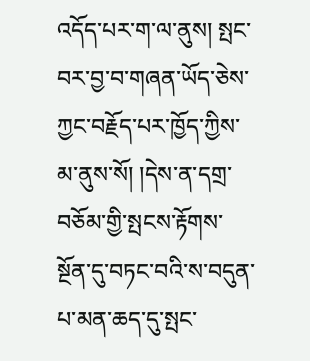འདོད་པར་ག་ལ་ནུས། སྤང་བར་བྱ་བ་གཞན་ཡོད་ཅེས་ཀྱང་བརྗོད་པར་ཁྱོད་ཀྱིས་མ་ནུས་སོ། །དེས་ན་དགྲ་བཅོམ་གྱི་སྤངས་རྟོགས་སྔོན་དུ་བཏང་བའི་ས་བདུན་པ་མན་ཆད་དུ་སྤང་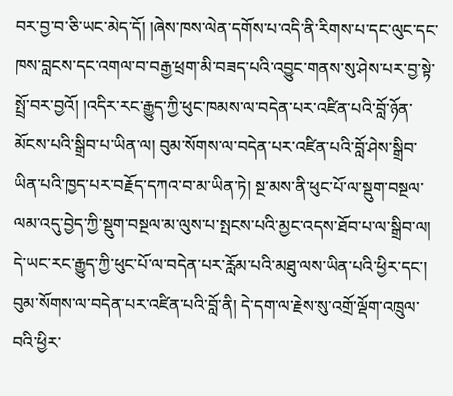བར་བྱ་བ་ཅི་ཡང་མེད་དོ། །ཞེས་ཁས་ལེན་དགོས་པ་འདི་ནི་རིགས་པ་དང་ལུང་དང་ཁས་བླངས་དང་འགལ་བ་བརྒྱ་ཕྲག་མི་བཟད་པའི་འབྱུང་གནས་སུ་ཤེས་པར་བྱ་སྟེ་སྤྲོ་བར་བྱའོ། །འདིར་རང་རྒྱུད་ཀྱི་ཕུང་ཁམས་ལ་བདེན་པར་འཛིན་པའི་བློ་ཉོན་མོངས་པའི་སྒྲིབ་པ་ཡིན་ལ། བུམ་སོགས་ལ་བདེན་པར་འཛིན་པའི་བློ་ཤེས་སྒྲིབ་ཡིན་པའི་ཁྱད་པར་བརྗོད་དཀའ་བ་མ་ཡིན་ཏེ། སྔ་མས་ནི་ཕུང་པོ་ལ་སྡུག་བསྔལ་ལམ་འདུ་བྱེད་ཀྱི་སྡུག་བསྔལ་མ་ལུས་པ་སྤངས་པའི་མྱང་འདས་ཐོབ་པ་ལ་སྒྲིབ་ལ། དེ་ཡང་རང་རྒྱུད་ཀྱི་ཕུང་པོ་ལ་བདེན་པར་རློམ་པའི་མཐུ་ལས་ཡིན་པའི་ཕྱིར་དང་། བུམ་སོགས་ལ་བདེན་པར་འཛིན་པའི་བློ་ནི། དེ་དག་ལ་རྗེས་སུ་འགྲོ་ལྡོག་འཁྲུལ་བའི་ཕྱིར་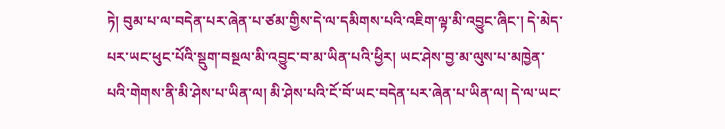ཏེ། བུམ་པ་ལ་བདེན་པར་ཞེན་པ་ཙམ་གྱིས་དེ་ལ་དམིགས་པའི་འཇིག་ལྟ་མི་འབྱུང་ཞིང་། དེ་མེད་པར་ཡང་ཕུང་པོའི་སྡུག་བསྔལ་མི་འབྱུང་བ་མ་ཡིན་པའི་ཕྱིར། ཡང་ཤེས་བྱ་མ་ལུས་པ་མཁྱེན་པའི་གེགས་ནི་མི་ཤེས་པ་ཡིན་ལ། མི་ཤེས་པའི་ངོ་བོ་ཡང་བདེན་པར་ཞེན་པ་ཡིན་ལ། དེ་ལ་ཡང་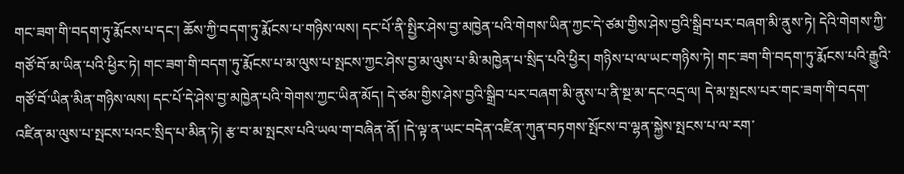གང་ཟག་གི་བདག་ཏུ་རྨོངས་པ་དང་། ཆོས་ཀྱི་བདག་ཏུ་རྨོངས་པ་གཉིས་ལས། དང་པོ་ནི་སྤྱིར་ཤེས་བྱ་མཁྱེན་པའི་གེགས་ཡིན་ཀྱང་དེ་ཙམ་གྱིས་ཤེས་བྱའི་སྒྲིབ་པར་བཞག་མི་ནུས་ཏེ། དེའི་གེགས་ཀྱི་གཙོ་བོ་མ་ཡིན་པའི་ཕྱིར་ཏེ། གང་ཟག་གི་བདག་ཏུ་རྨོངས་པ་མ་ལུས་པ་སྤངས་ཀྱང་ཤེས་བྱ་མ་ལུས་པ་མི་མཁྱེན་པ་སྲིད་པའི་ཕྱིར། གཉིས་པ་ལ་ཡང་གཉིས་ཏེ། གང་ཟག་གི་བདག་ཏུ་རྨོངས་པའི་རྒྱུའི་གཙོ་བོ་ཡིན་མིན་གཉིས་ལས། དང་པོ་དེ་ཤེས་བྱ་མཁྱེན་པའི་གེགས་ཀྱང་ཡིན་མོད། དེ་ཙམ་གྱིས་ཤེས་བྱའི་སྒྲིབ་པར་བཞག་མི་ནུས་པ་ནི་སྔ་མ་དང་འདྲ་ལ། དེ་མ་སྤངས་པར་གང་ཟག་གི་བདག་འཛིན་མ་ལུས་པ་སྤངས་པའང་སྲིད་པ་མིན་ཏེ། རྩ་བ་མ་སྤངས་པའི་ཡལ་ག་བཞིན་ནོ། །དེ་ལྟ་ན་ཡང་བདེན་འཛིན་ཀུན་བཏགས་སྤོངས་བ་ལྷན་སྐྱེས་སྤངས་པ་ལ་རག་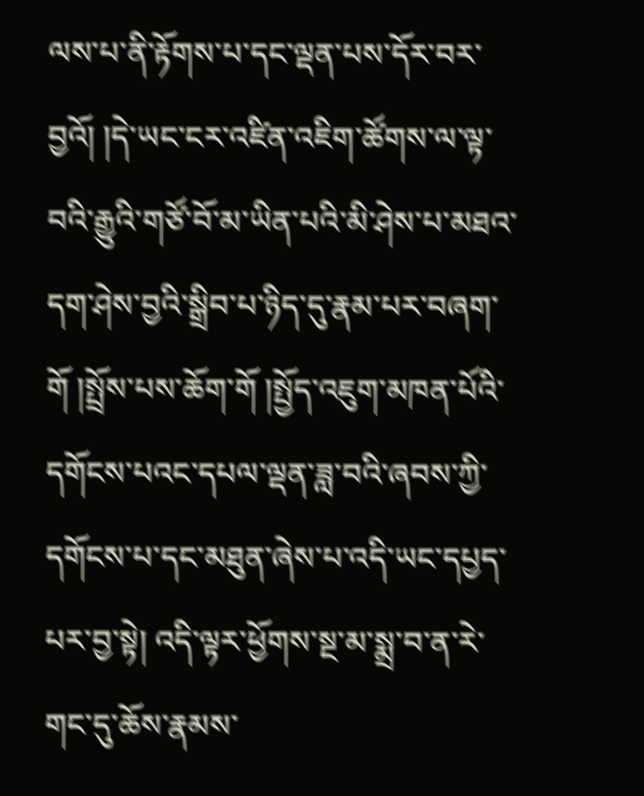ལས་པ་ནི་རྟོགས་པ་དང་ལྡན་པས་དོར་བར་བྱའོ། །དེ་ཡང་ངར་འཛིན་འཇིག་ཚོགས་ལ་ལྟ་བའི་རྒྱུའི་གཙོ་བོ་མ་ཡིན་པའི་མི་ཤེས་པ་མཐའ་དག་ཤེས་བྱའི་སྒྲིབ་པ་ཉིད་དུ་རྣམ་པར་བཞག་གོ །སྤྲོས་པས་ཆོག་གོ །སྤྱོད་འཇུག་མཁན་པོའི་དགོངས་པའང་དཔལ་ལྡན་ཟླ་བའི་ཞབས་ཀྱི་དགོངས་པ་དང་མཐུན་ཞེས་པ་འདི་ཡང་དཔྱད་པར་བྱ་སྟེ། འདི་ལྟར་ཕྱོགས་སྔ་མ་སྨྲ་བ་ན་རེ་གང་དུ་ཆོས་རྣམས་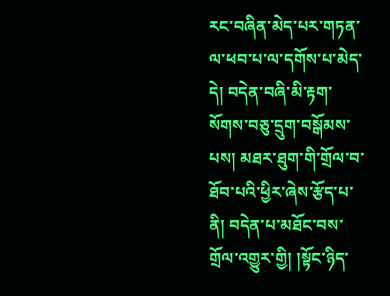རང་བཞིན་མེད་པར་གཏན་ལ་ཕབ་པ་ལ་དགོས་པ་མེད་དེ། བདེན་བཞི་མི་རྟག་སོགས་བཅུ་དྲུག་བསྒོམས་པས། མཐར་ཐུག་གི་གྲོལ་བ་ཐོབ་པའི་ཕྱིར་ཞེས་རྩོད་པ་ནི། བདེན་པ་མཐོང་བས་གྲོལ་འགྱུར་གྱི། །སྟོང་ཉིད་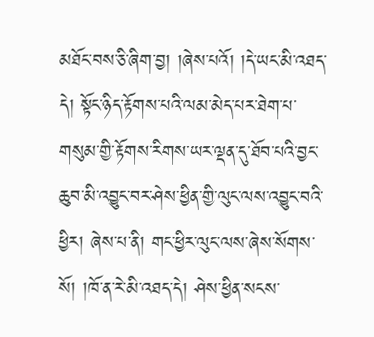མཐོང་བས་ཅི་ཞིག་བྱ། །ཞེས་པའོ། །དེ་ཡང་མི་འཐད་དེ། སྟོང་ཉིད་རྟོགས་པའི་ལམ་མེད་པར་ཐེག་པ་གསུམ་གྱི་རྟོགས་རིགས་ཡར་ལྡན་དུ་ཐོབ་པའི་བྱང་ཆུབ་མི་འབྱུང་བར་ཤེས་ཕྱིན་གྱི་ལུང་ལས་འབྱུང་བའི་ཕྱིར། ཞེས་པ་ནི། གང་ཕྱིར་ལུང་ལས་ཞེས་སོགས་སོ། །ཁོ་ན་རེ་མི་འཐད་དེ། ཤེས་ཕྱིན་སངས་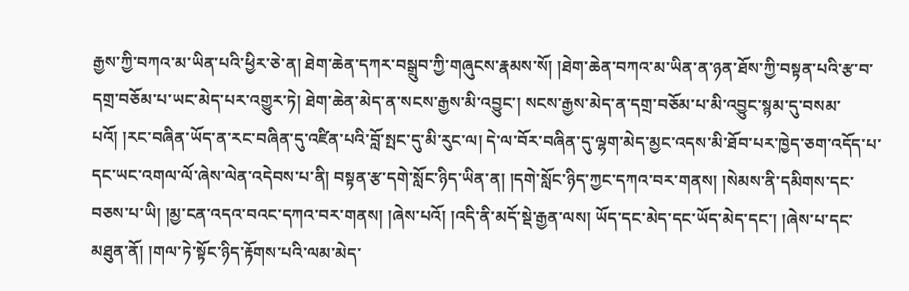རྒྱས་ཀྱི་བཀའ་མ་ཡིན་པའི་ཕྱིར་ཅེ་ན། ཐེག་ཆེན་དཀར་བསྒྲུབ་ཀྱི་གཞུངས་རྣམས་སོ། །ཐེག་ཆེན་བཀའ་མ་ཡིན་ན་ཉན་ཐོས་ཀྱི་བསྟན་པའི་རྩ་བ་དགྲ་བཅོམ་པ་ཡང་མེད་པར་འགྱུར་ཏེ། ཐེག་ཆེན་མེད་ན་སངས་རྒྱས་མི་འབྱུང་། སངས་རྒྱས་མེད་ན་དགྲ་བཅོམ་པ་མི་འབྱུང་སྙམ་དུ་བསམ་པའོ། །རང་བཞིན་ཡོད་ན་རང་བཞིན་དུ་འཛིན་པའི་བློ་སྤང་དུ་མི་རུང་ལ། དེ་ལ་བོར་བཞིན་དུ་ལྷག་མེད་མྱང་འདས་མི་ཐོབ་པར་ཁྱེད་ཅག་འདོད་པ་དང་ཡང་འགལ་ལོ་ཞེས་ལེན་འདེབས་པ་ནི། བསྟན་རྩ་དགེ་སློང་ཉིད་ཡིན་ན། །དགེ་སློང་ཉིད་ཀྱང་དཀའ་བར་གནས། །སེམས་ནི་དམིགས་དང་བཅས་པ་ཡི། །མྱ་ངན་འདའ་བའང་དཀའ་བར་གནས། །ཞེས་པའོ། །འདི་ནི་མདོ་སྡེ་རྒྱན་ལས། ཡོད་དང་མེད་དང་ཡོད་མེད་དང་། །ཞེས་པ་དང་མཐུན་ནོ། །གལ་ཏེ་སྟོང་ཉིད་རྟོགས་པའི་ལམ་མེད་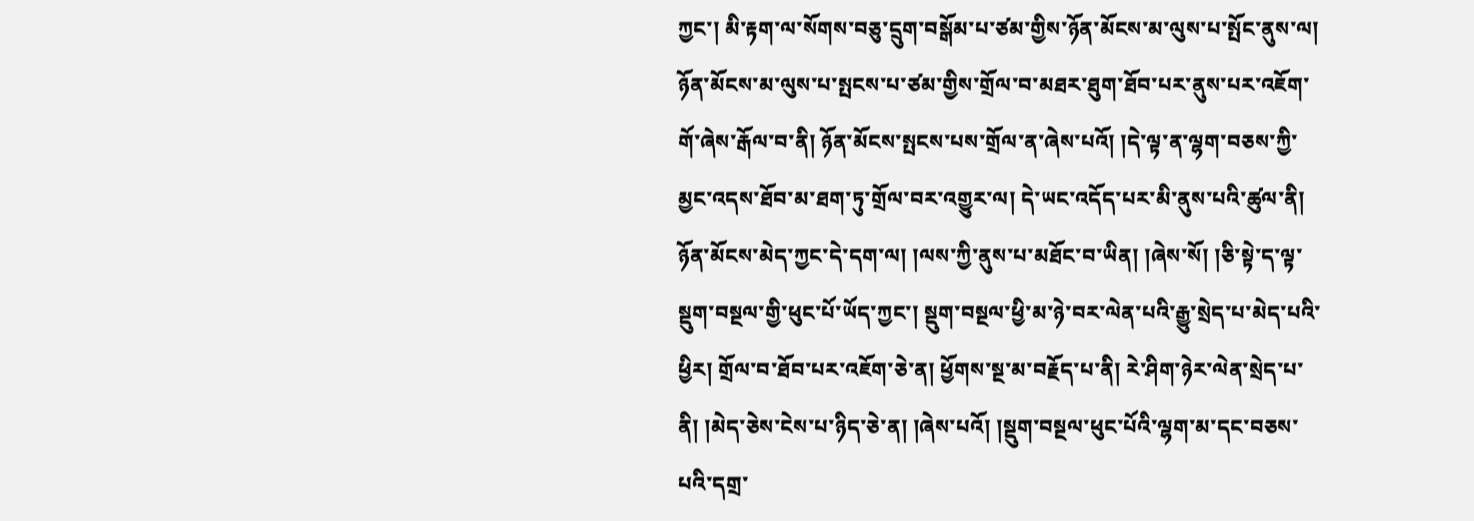ཀྱང་། མི་རྟག་ལ་སོགས་བཅུ་དྲུག་བསྒོམ་པ་ཙམ་གྱིས་ཉོན་མོངས་མ་ལུས་པ་སྤོང་ནུས་ལ། ཉོན་མོངས་མ་ལུས་པ་སྤངས་པ་ཙམ་གྱིས་གྲོལ་བ་མཐར་ཐུག་ཐོབ་པར་ནུས་པར་འཇོག་གོ་ཞེས་རྒོལ་བ་ནི། ཉོན་མོངས་སྤངས་པས་གྲོལ་ན་ཞེས་པའོ། །དེ་ལྟ་ན་ལྷག་བཅས་ཀྱི་མྱང་འདས་ཐོབ་མ་ཐག་ཏུ་གྲོལ་བར་འགྱུར་ལ། དེ་ཡང་འདོད་པར་མི་ནུས་པའི་ཚུལ་ནི། ཉོན་མོངས་མེད་ཀྱང་དེ་དག་ལ། །ལས་ཀྱི་ནུས་པ་མཐོང་བ་ཡིན། །ཞེས་སོ། །ཅི་སྟེ་ད་ལྟ་སྡུག་བསྔལ་གྱི་ཕུང་པོ་ཡོད་ཀྱང་། སྡུག་བསྔལ་ཕྱི་མ་ཉེ་བར་ལེན་པའི་རྒྱུ་སྲེད་པ་མེད་པའི་ཕྱིར། གྲོལ་བ་ཐོབ་པར་འཇོག་ཅེ་ན། ཕྱོགས་སྔ་མ་བརྗོད་པ་ནི། རེ་ཤིག་ཉེར་ལེན་སྲེད་པ་ནི། །མེད་ཅེས་ངེས་པ་ཉིད་ཅེ་ན། །ཞེས་པའོ། །སྡུག་བསྔལ་ཕུང་པོའི་ལྷག་མ་དང་བཅས་པའི་དགྲ་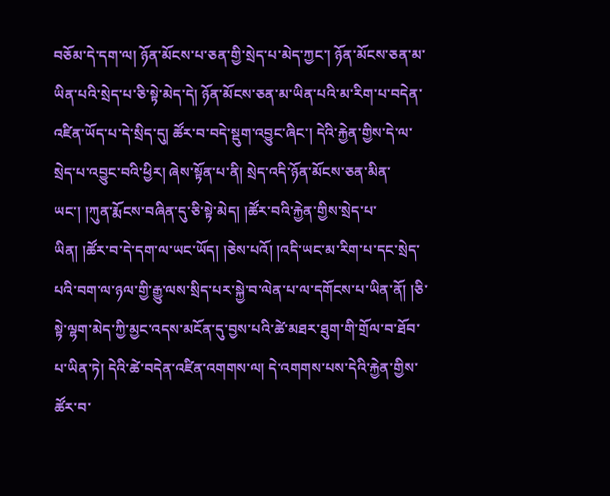བཅོམ་དེ་དག་ལ། ཉོན་མོངས་པ་ཅན་གྱི་སྲེད་པ་མེད་ཀྱང་། ཉོན་མོངས་ཅན་མ་ཡིན་པའི་སྲེད་པ་ཅི་སྟེ་མེད་དེ། ཉོན་མོངས་ཅན་མ་ཡིན་པའི་མ་རིག་པ་བདེན་འཛིན་ཡོད་པ་དེ་སྲིད་དུ། ཚོར་བ་བདེ་སྡུག་འབྱུང་ཞིང་། དེའི་རྐྱེན་གྱིས་དེ་ལ་སྲེད་པ་འབྱུང་བའི་ཕྱིར། ཞེས་སྟོན་པ་ནི། སྲེད་འདི་ཉོན་མོངས་ཅན་མིན་ཡང་། །ཀུན་རྨོངས་བཞིན་དུ་ཅི་སྟེ་མེད། །ཚོར་བའི་རྐྱེན་གྱིས་སྲེད་པ་ཡིན། །ཚོར་བ་དེ་དག་ལ་ཡང་ཡོད། །ཅེས་པའོ། །འདི་ཡང་མ་རིག་པ་དང་སྲེད་པའི་བག་ལ་ཉལ་གྱི་རྒྱུ་ལས་སྲིད་པར་སྐྱེ་བ་ལེན་པ་ལ་དགོངས་པ་ཡིན་ནོ། །ཅི་སྟེ་ལྷག་མེད་ཀྱི་མྱང་འདས་མངོན་དུ་བྱས་པའི་ཚེ་མཐར་ཐུག་གི་གྲོལ་བ་ཐོབ་པ་ཡིན་ཏེ། དེའི་ཚེ་བདེན་འཛིན་འགགས་ལ། དེ་འགགས་པས་དེའི་རྐྱེན་གྱིས་ཚོར་བ་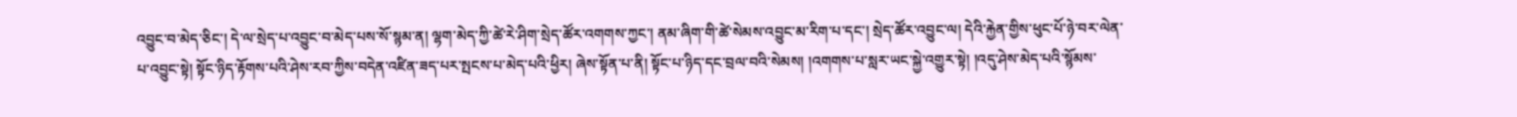འབྱུང་བ་མེད་ཅིང་། དེ་ལ་སྲེད་པ་འབྱུང་བ་མེད་པས་སོ་སྙམ་ན། ལྷག་མེད་ཀྱི་ཚེ་རེ་ཤིག་སྲེད་ཚོར་འགགས་ཀྱང་། ནམ་ཞིག་གི་ཚེ་སེམས་འབྱུང་མ་རིག་པ་དང་། སྲེད་ཚོར་འབྱུང་ལ། དེའི་རྐྱེན་གྱིས་ཕུང་པོ་ཉེ་བར་ལེན་པ་འབྱུང་སྟེ། སྟོང་ཉིད་རྟོགས་པའི་ཤེས་རབ་ཀྱིས་བདེན་འཛིན་ཟད་པར་སྤངས་པ་མེད་པའི་ཕྱིར། ཞེས་སྟོན་པ་ནི། སྟོང་པ་ཉིད་དང་བྲལ་བའི་སེམས། །འགགས་པ་སླར་ཡང་སྐྱེ་འགྱུར་སྟེ། །འདུ་ཤེས་མེད་པའི་སྙོམས་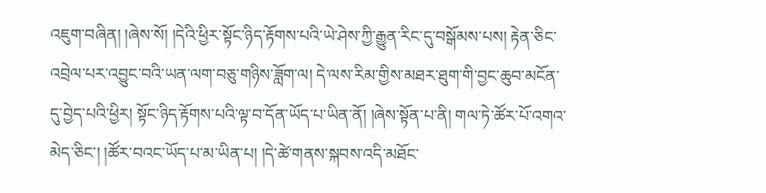འཇུག་བཞིན། །ཞེས་སོ། །དེའི་ཕྱིར་སྟོང་ཉིད་རྟོགས་པའི་ཡེ་ཤེས་ཀྱི་རྒྱུན་རིང་དུ་བསྒོམས་པས། རྟེན་ཅིང་འབྲེལ་པར་འབྱུང་བའི་ཡན་ལག་བཅུ་གཉིས་ཟློག་ལ། དེ་ལས་རིམ་གྱིས་མཐར་ཐུག་གི་བྱང་ཆུབ་མངོན་དུ་བྱེད་པའི་ཕྱིར། སྟོང་ཉིད་རྟོགས་པའི་ལྟ་བ་དོན་ཡོད་པ་ཡིན་ནོ། །ཞེས་སྟོན་པ་ནི། གལ་ཏེ་ཚོར་པོ་འགའ་མེད་ཅིང་། །ཚོར་བའང་ཡོད་པ་མ་ཡིན་པ། །དེ་ཚེ་གནས་སྐབས་འདི་མཐོང་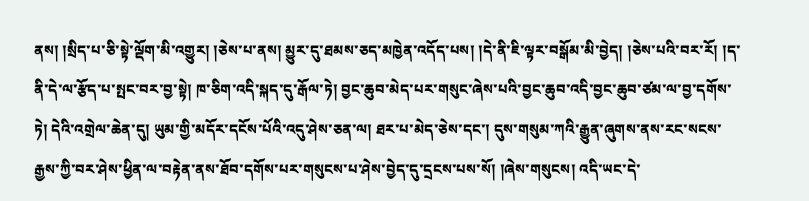ནས། །སྲིད་པ་ཅི་སྟེ་ལྡོག་མི་འགྱུར། །ཅེས་པ་ནས། མྱུར་དུ་ཐམས་ཅད་མཁྱེན་འདོད་པས། །དེ་ནི་ཇི་ལྟར་བསྒོམ་མི་བྱེད། །ཅེས་པའི་བར་རོ། །ད་ནི་དེ་ལ་རྩོད་པ་སྤང་བར་བྱ་སྟེ། ཁ་ཅིག་འདི་སྐད་དུ་རྒོལ་ཏེ། བྱང་ཆུབ་མེད་པར་གསུང་ཞེས་པའི་བྱང་ཆུབ་འདི་བྱང་ཆུབ་ཙམ་ལ་བྱ་དགོས་ཏེ། དེའི་འགྲེལ་ཆེན་དུ། ཡུམ་གྱི་མདོར་དངོས་པོའི་འདུ་ཤེས་ཅན་ལ། ཐར་པ་མེད་ཅེས་དང་། དུས་གསུམ་ཀའི་རྒྱུན་ཞུགས་ནས་རང་སངས་རྒྱས་ཀྱི་བར་ཤེས་ཕྱིན་ལ་བརྟེན་ནས་ཐོབ་དགོས་པར་གསུངས་པ་ཤེས་བྱེད་དུ་དྲངས་པས་སོ། །ཞེས་གསུངས། འདི་ཡང་དེ་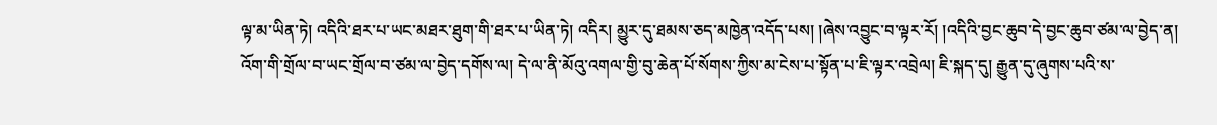ལྟ་མ་ཡིན་ཏེ། འདིའི་ཐར་པ་ཡང་མཐར་ཐུག་གི་ཐར་པ་ཡིན་ཏེ། འདིར། མྱུར་དུ་ཐམས་ཅད་མཁྱེན་འདོད་པས། །ཞེས་འབྱུང་བ་ལྟར་རོ། །འདིའི་བྱང་ཆུབ་དེ་བྱང་ཆུབ་ཙམ་ལ་བྱེད་ན། འོག་གི་གྲོལ་བ་ཡང་གྲོལ་བ་ཙམ་ལ་བྱེད་དགོས་ལ། དེ་ལ་ནི་མོའུ་འགལ་གྱི་བུ་ཆེན་པོ་སོགས་ཀྱིས་མ་ངེས་པ་སྟོན་པ་ཇི་ལྟར་འབྲེལ། ཇི་སྐད་དུ། རྒྱུན་དུ་ཞུགས་པའི་ས་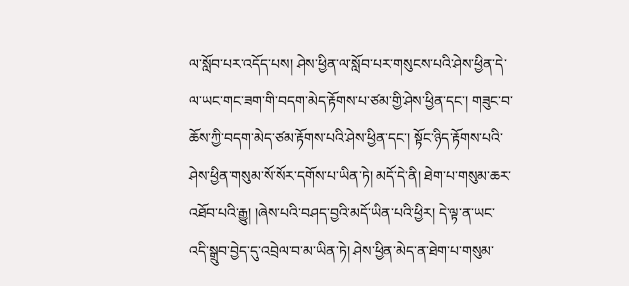ལ་སློབ་པར་འདོད་པས། ཤེས་ཕྱིན་ལ་སློབ་པར་གསུངས་པའི་ཤེས་ཕྱིན་དེ་ལ་ཡང་གང་ཟག་གི་བདག་མེད་རྟོགས་པ་ཙམ་གྱི་ཤེས་ཕྱིན་དང་། གཟུང་བ་ཆོས་ཀྱི་བདག་མེད་ཙམ་རྟོགས་པའི་ཤེས་ཕྱིན་དང་། སྟོང་ཉིད་རྟོགས་པའི་ཤེས་ཕྱིན་གསུམ་སོ་སོར་དགོས་པ་ཡིན་ཏེ། མདོ་དེ་ནི། ཐེག་པ་གསུམ་ཆར་འཐོབ་པའི་རྒྱུ། །ཞེས་པའི་བཤད་བྱའི་མདོ་ཡིན་པའི་ཕྱིར། དེ་ལྟ་ན་ཡང་འདི་སྒྲུབ་བྱེད་དུ་འབྲེལ་བ་མ་ཡིན་ཏེ། ཤེས་ཕྱིན་མེད་ན་ཐེག་པ་གསུམ་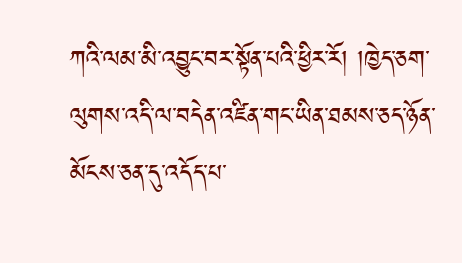ཀའི་ལམ་མི་འབྱུང་བར་སྟོན་པའི་ཕྱིར་རོ། །ཁྱེད་ཅག་ལུགས་འདི་ལ་བདེན་འཛིན་གང་ཡིན་ཐམས་ཅད་ཉོན་མོངས་ཅན་དུ་འདོད་པ་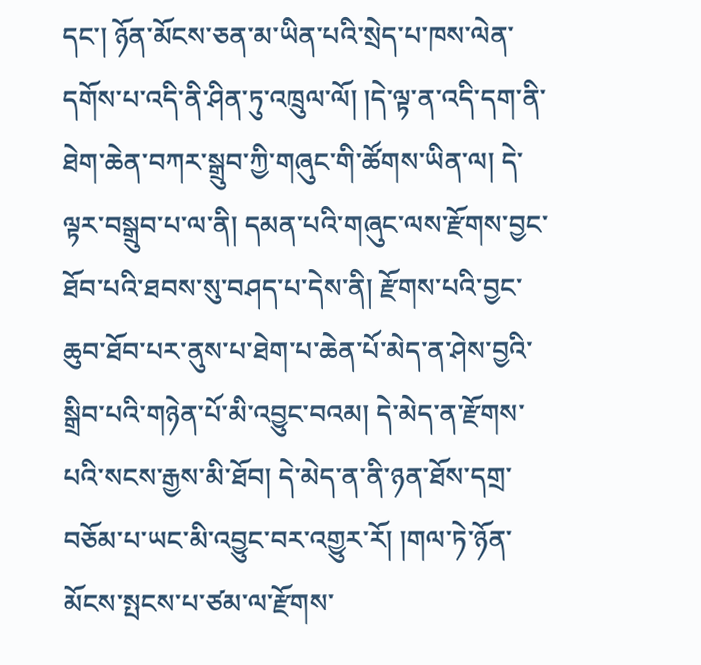དང་། ཉོན་མོངས་ཅན་མ་ཡིན་པའི་སྲེད་པ་ཁས་ལེན་དགོས་པ་འདི་ནི་ཤིན་ཏུ་འཁྲུལ་ལོ། །དེ་ལྟ་ན་འདི་དག་ནི་ཐེག་ཆེན་བཀར་སྒྲུབ་ཀྱི་གཞུང་གི་ཚོགས་ཡིན་ལ། དེ་ལྟར་བསྒྲུབ་པ་ལ་ནི། དམན་པའི་གཞུང་ལས་རྫོགས་བྱང་ཐོབ་པའི་ཐབས་སུ་བཤད་པ་དེས་ནི། རྫོགས་པའི་བྱང་ཆུབ་ཐོབ་པར་ནུས་པ་ཐེག་པ་ཆེན་པོ་མེད་ན་ཤེས་བྱའི་སྒྲིབ་པའི་གཉེན་པོ་མི་འབྱུང་བའམ། དེ་མེད་ན་རྫོགས་པའི་སངས་རྒྱས་མི་ཐོབ། དེ་མེད་ན་ནི་ཉན་ཐོས་དགྲ་བཅོམ་པ་ཡང་མི་འབྱུང་བར་འགྱུར་རོ། །གལ་ཏེ་ཉོན་མོངས་སྤངས་པ་ཙམ་ལ་རྫོགས་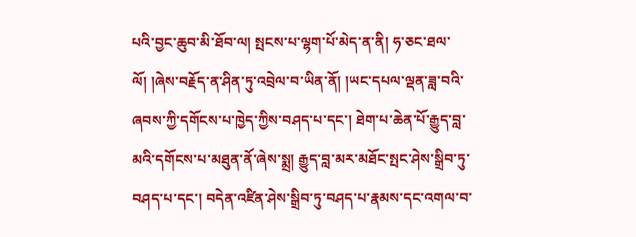པའི་བྱང་ཆུབ་མི་ཐོབ་ལ། སྤངས་པ་ལྷག་པོ་མེད་ན་ནི། ཧ་ཅང་ཐལ་ལོ། །ཞེས་བརྗོད་ན་ཤིན་ཏུ་འབྲེལ་བ་ཡིན་ནོ། །ཡང་དཔལ་ལྡན་ཟླ་བའི་ཞབས་ཀྱི་དགོངས་པ་ཁྱེད་ཀྱིས་བཤད་པ་དང་། ཐེག་པ་ཆེན་པོ་རྒྱུད་བླ་མའི་དགོངས་པ་མཐུན་ནོ་ཞེས་སྨྲ། རྒྱུད་བླ་མར་མཐོང་སྤང་ཤེས་སྒྲིབ་ཏུ་བཤད་པ་དང་། བདེན་འཛིན་ཤེས་སྒྲིབ་ཏུ་བཤད་པ་རྣམས་དང་འགལ་བ་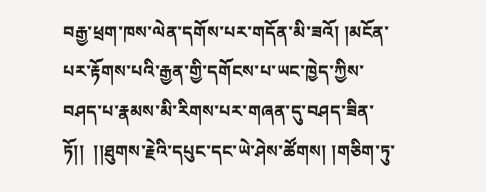བརྒྱ་ཕྲག་ཁས་ལེན་དགོས་པར་གདོན་མི་ཟའོ། །མངོན་པར་རྟོགས་པའི་རྒྱན་གྱི་དགོངས་པ་ཡང་ཁྱེད་ཀྱིས་བཤད་པ་རྣམས་མི་རིགས་པར་གཞན་དུ་བཤད་ཟིན་ཏོ།།  །།ཐུགས་རྗེའི་དཔུང་དང་ཡེ་ཤེས་ཚོགས། །གཅིག་ཏུ་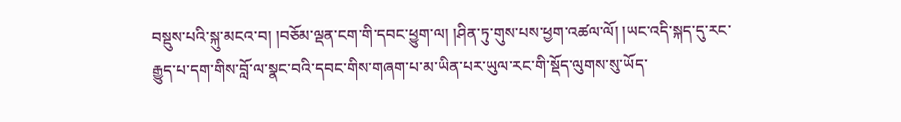བསྡུས་པའི་སྐུ་མངའ་བ། །བཅོམ་ལྡན་ངག་གི་དབང་ཕྱུག་ལ། །ཤིན་ཏུ་གུས་པས་ཕྱག་འཚལ་ལོ། །ཡང་འདི་སྐད་དུ་རང་རྒྱུད་པ་དག་གིས་བློ་ལ་སྣང་བའི་དབང་གིས་གཞག་པ་མ་ཡིན་པར་ཡུལ་རང་གི་སྡོད་ལུགས་སུ་ཡོད་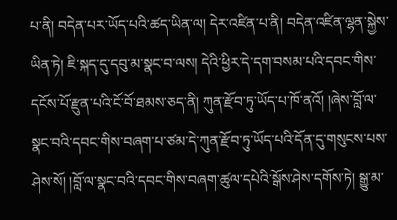པ་ནི། བདེན་པར་ཡོད་པའི་ཚད་ཡིན་ལ། དེར་འཛིན་པ་ནི། བདེན་འཛིན་ལྷན་སྐྱེས་ཡིན་ཏེ། ཇི་སྐད་དུ་དབུ་མ་སྣང་བ་ལས། དེའི་ཕྱིར་དེ་དག་བསམ་པའི་དབང་གིས་དངོས་པོ་རྫུན་པའི་ངོ་བོ་ཐམས་ཅད་ནི། ཀུན་རྫོབ་ཏུ་ཡོད་པ་ཁོ་ནའོ། །ཞེས་བློ་ལ་སྣང་བའི་དབང་གིས་བཞག་པ་ཙམ་དེ་ཀུན་རྫོབ་ཏུ་ཡོད་པའི་དོན་དུ་གསུངས་པས་ཤེས་སོ། །བློ་ལ་སྣང་བའི་དབང་གིས་བཞག་ཚུལ་དཔེའི་སྒོས་ཤེས་དགོས་ཏེ། སྒྱུ་མ་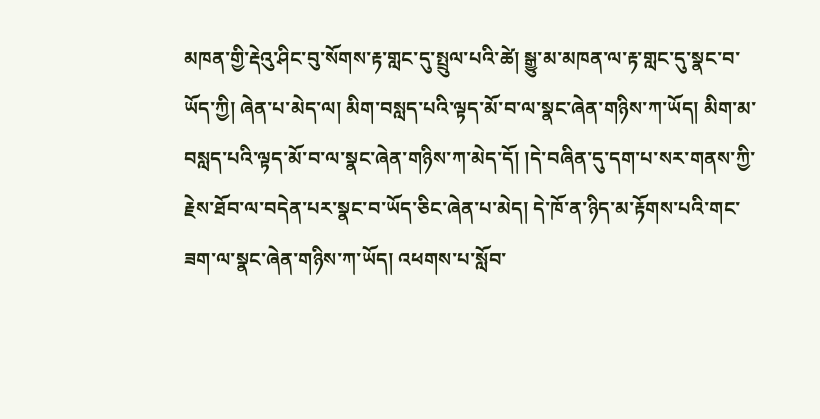མཁན་གྱི་རྡེའུ་ཤིང་བུ་སོགས་རྟ་གླང་དུ་སྤྲུལ་པའི་ཚེ། སྒྱུ་མ་མཁན་ལ་རྟ་གླང་དུ་སྣང་བ་ཡོད་ཀྱི། ཞེན་པ་མེད་ལ། མིག་བསླད་པའི་ལྟད་མོ་བ་ལ་སྣང་ཞེན་གཉིས་ཀ་ཡོད། མིག་མ་བསླད་པའི་ལྟད་མོ་བ་ལ་སྣང་ཞེན་གཉིས་ཀ་མེད་དོ། །དེ་བཞིན་དུ་དག་པ་སར་གནས་ཀྱི་རྗེས་ཐོབ་ལ་བདེན་པར་སྣང་བ་ཡོད་ཅིང་ཞེན་པ་མེད། དེ་ཁོ་ན་ཉིད་མ་རྟོགས་པའི་གང་ཟག་ལ་སྣང་ཞེན་གཉིས་ཀ་ཡོད། འཕགས་པ་སློབ་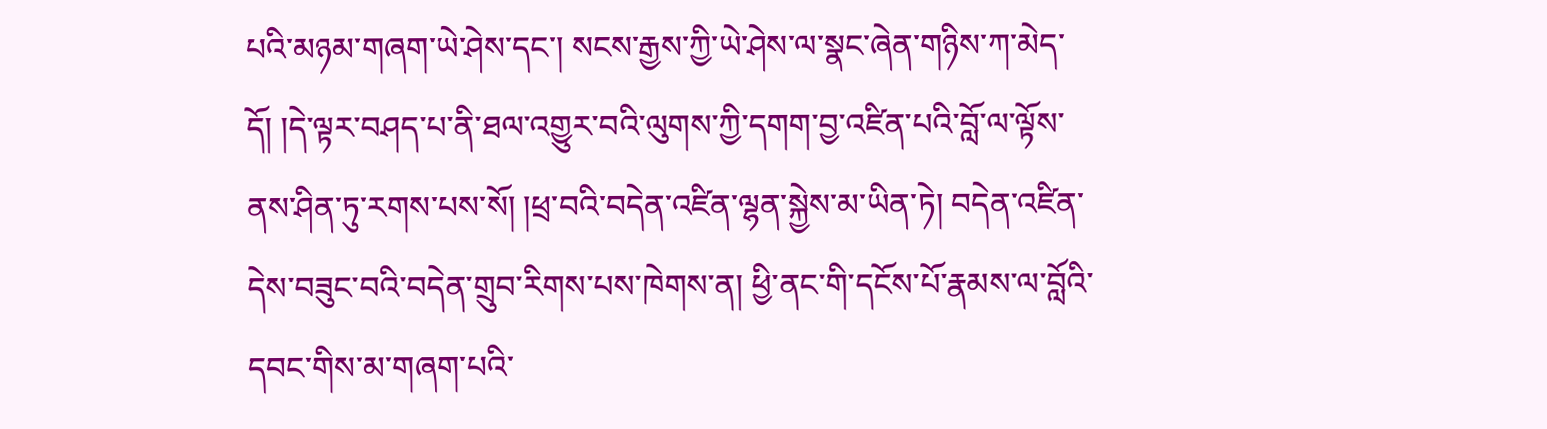པའི་མཉམ་གཞག་ཡེ་ཤེས་དང་། སངས་རྒྱས་ཀྱི་ཡེ་ཤེས་ལ་སྣང་ཞེན་གཉིས་ཀ་མེད་དོ། །དེ་ལྟར་བཤད་པ་ནི་ཐལ་འགྱུར་བའི་ལུགས་ཀྱི་དགག་བྱ་འཛིན་པའི་བློ་ལ་ལྟོས་ནས་ཤིན་ཏུ་རགས་པས་སོ། །ཕྲ་བའི་བདེན་འཛིན་ལྷན་སྐྱེས་མ་ཡིན་ཏེ། བདེན་འཛིན་དེས་བཟུང་བའི་བདེན་གྲུབ་རིགས་པས་ཁེགས་ན། ཕྱི་ནང་གི་དངོས་པོ་རྣམས་ལ་བློའི་དབང་གིས་མ་གཞག་པའི་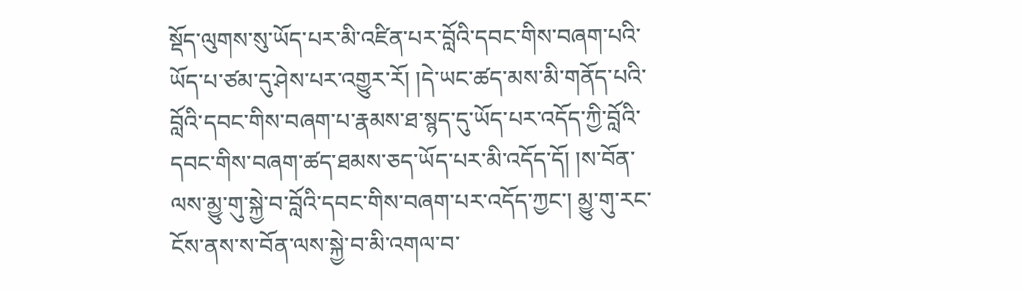སྡོད་ལུགས་སུ་ཡོད་པར་མི་འཛིན་པར་བློའི་དབང་གིས་བཞག་པའི་ཡོད་པ་ཙམ་དུ་ཤེས་པར་འགྱུར་རོ། །དེ་ཡང་ཚད་མས་མི་གནོད་པའི་བློའི་དབང་གིས་བཞག་པ་རྣམས་ཐ་སྙད་དུ་ཡོད་པར་འདོད་ཀྱི་བློའི་དབང་གིས་བཞག་ཚད་ཐམས་ཅད་ཡོད་པར་མི་འདོད་དོ། །ས་བོན་ལས་མྱུ་གུ་སྐྱེ་བ་བློའི་དབང་གིས་བཞག་པར་འདོད་ཀྱང་། མྱུ་གུ་རང་ངོས་ནས་ས་བོན་ལས་སྐྱེ་བ་མི་འགལ་བ་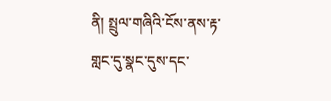ནི། སྤྲུལ་གཞིའི་ངོས་ནས་རྟ་གླང་དུ་སྣང་དུས་དང་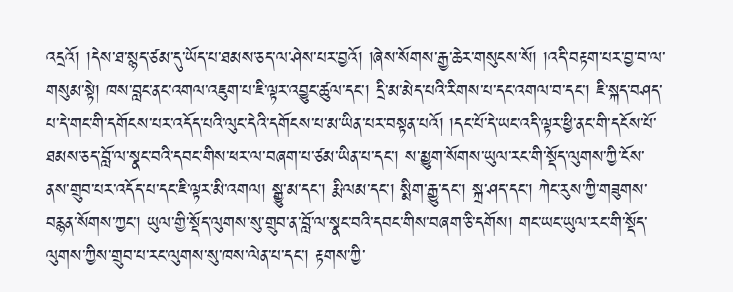འདྲའོ། །དེས་ཐ་སྙད་ཙམ་དུ་ཡོད་པ་ཐམས་ཅད་ལ་ཤེས་པར་བྱའོ། །ཞེས་སོགས་རྒྱ་ཆེར་གསུངས་སོ། །འདི་བརྟག་པར་བྱ་བ་ལ་གསུམ་སྟེ། ཁས་བླང་ནང་འགལ་འཇུག་པ་ཇི་ལྟར་འབྱུང་ཚུལ་དང་། དྲི་མ་མེད་པའི་རིགས་པ་དང་འགལ་བ་དང་། ཇི་སྐད་བཤད་པ་དེ་གང་གི་དགོངས་པར་འདོད་པའི་ལུང་དེའི་དགོངས་པ་མ་ཡིན་པར་བསྟན་པའོ། །དང་པོ་དེ་ཡང་འདི་ལྟར་ཕྱི་ནང་གི་དངོས་པོ་ཐམས་ཅད་བློ་ལ་སྣང་བའི་དབང་གིས་ཕར་ལ་བཞག་པ་ཙམ་ཡིན་པ་དང་། ས་མྱུག་སོགས་ཡུལ་རང་གི་སྡོད་ལུགས་ཀྱི་ངོས་ནས་གྲུབ་པར་འདོད་པ་དང་ཇི་ལྟར་མི་འགལ། སྒྱུ་མ་དང་། རྨི་ལམ་དང་། སྨིག་རྒྱུ་དང་། སྐྲ་ཤད་དང་། ཀེང་རུས་ཀྱི་གཟུགས་བརྙན་སོགས་ཀྱང་། ཡུལ་གྱི་སྡོད་ལུགས་སུ་གྲུབ་ན་བློ་ལ་སྣང་བའི་དབང་གིས་བཞག་ཅི་དགོས། གང་ཡང་ཡུལ་རང་གི་སྡོད་ལུགས་ཀྱིས་གྲུབ་པ་རང་ལུགས་སུ་ཁས་ལེན་པ་དང་། རྟགས་ཀྱི་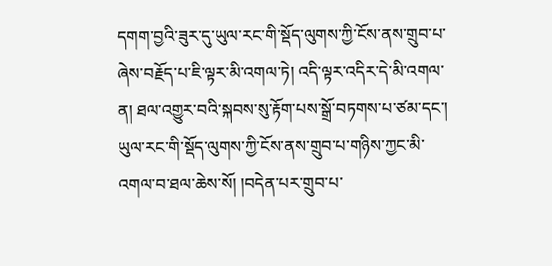དགག་བྱའི་ཟུར་དུ་ཡུལ་རང་གི་སྡོད་ལུགས་ཀྱི་ངོས་ནས་གྲུབ་པ་ཞེས་བརྗོད་པ་ཇི་ལྟར་མི་འགལ་ཏེ། འདི་ལྟར་འདིར་དེ་མི་འགལ་ན། ཐལ་འགྱུར་བའི་སྐབས་སུ་རྟོག་པས་སྒྲོ་བཏགས་པ་ཙམ་དང་། ཡུལ་རང་གི་སྡོད་ལུགས་ཀྱི་ངོས་ནས་གྲུབ་པ་གཉིས་ཀྱང་མི་འགལ་བ་ཐལ་ཆེས་སོ། །བདེན་པར་གྲུབ་པ་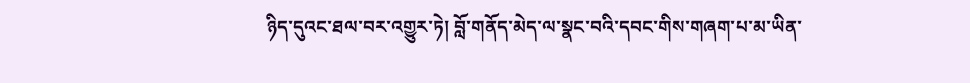ཉིད་དུའང་ཐལ་བར་འགྱུར་ཏེ། བློ་གནོད་མེད་ལ་སྣང་བའི་དབང་གིས་གཞག་པ་མ་ཡིན་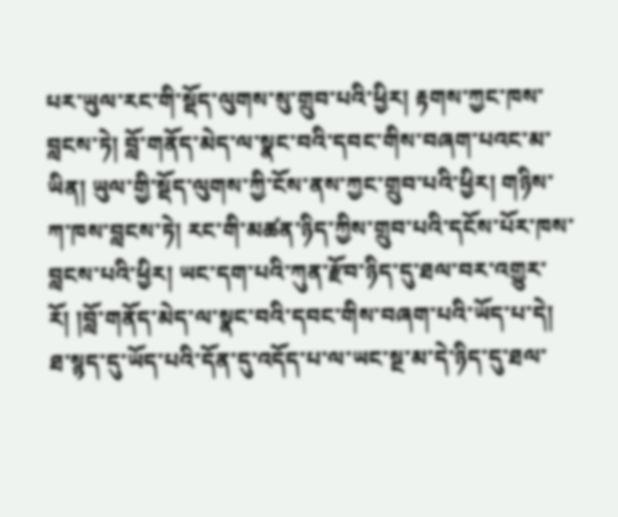པར་ཡུལ་རང་གི་སྡོད་ལུགས་སུ་གྲུབ་པའི་ཕྱིར། རྟགས་ཀྱང་ཁས་བླངས་ཏེ། བློ་གནོད་མེད་ལ་སྣང་བའི་དབང་གིས་བཞག་པའང་མ་ཡིན། ཡུལ་གྱི་སྡོད་ལུགས་ཀྱི་ངོས་ནས་ཀྱང་གྲུབ་པའི་ཕྱིར། གཉིས་ཀ་ཁས་བླངས་ཏེ། རང་གི་མཚན་ཉིད་ཀྱིས་གྲུབ་པའི་དངོས་པོར་ཁས་བླངས་པའི་ཕྱིར། ཡང་དག་པའི་ཀུན་རྫོབ་ཉིད་དུ་ཐལ་བར་འགྱུར་རོ། །བློ་གནོད་མེད་ལ་སྣང་བའི་དབང་གིས་བཞག་པའི་ཡོད་པ་དེ། ཐ་སྙད་དུ་ཡོད་པའི་དོན་དུ་འདོད་པ་ལ་ཡང་སྔ་མ་དེ་ཉིད་དུ་ཐལ་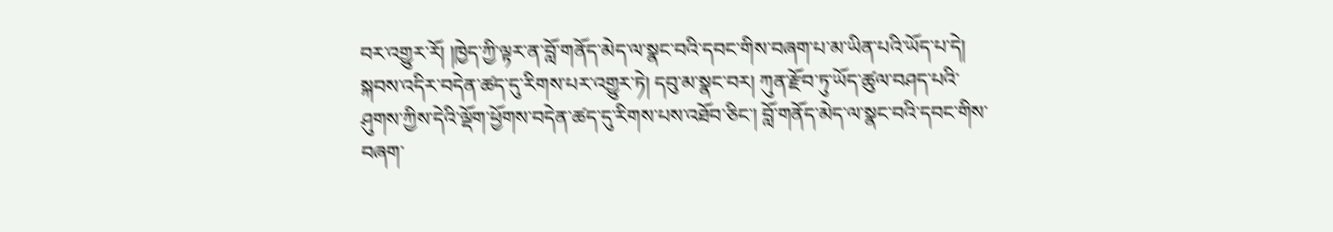བར་འགྱུར་རོ། །ཁྱེད་ཀྱི་ལྟར་ན་བློ་གནོད་མེད་ལ་སྣང་བའི་དབང་གིས་བཞག་པ་མ་ཡིན་པའི་ཡོད་པ་དེ། སྐབས་འདིར་བདེན་ཚད་དུ་རིགས་པར་འགྱུར་ཏེ། དབུ་མ་སྣང་བར། ཀུན་རྫོབ་ཏུ་ཡོད་ཚུལ་བཤད་པའི་ཤུགས་ཀྱིས་དེའི་ལྡོག་ཕྱོགས་བདེན་ཚད་དུ་རིགས་པས་འཐོབ་ཅིང་། བློ་གནོད་མེད་ལ་སྣང་བའི་དབང་གིས་བཞག་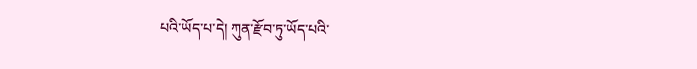པའི་ཡོད་པ་དེ། ཀུན་རྫོབ་ཏུ་ཡོད་པའི་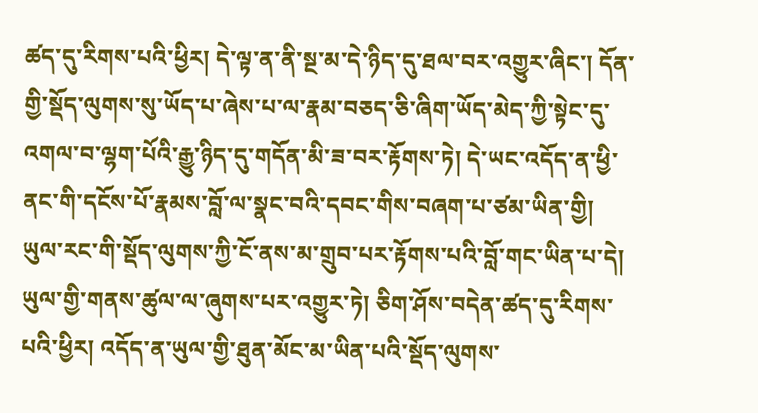ཚད་དུ་རིགས་པའི་ཕྱིར། དེ་ལྟ་ན་ནི་སྔ་མ་དེ་ཉིད་དུ་ཐལ་བར་འགྱུར་ཞིང་། དོན་གྱི་སྡོད་ལུགས་སུ་ཡོད་པ་ཞེས་པ་ལ་རྣམ་བཅད་ཅི་ཞིག་ཡོད་མེད་ཀྱི་སྟེང་དུ་འགལ་བ་ལྷག་པོའི་རྒྱུ་ཉིད་དུ་གདོན་མི་ཟ་བར་རྟོགས་ཏེ། དེ་ཡང་འདོད་ན་ཕྱི་ནང་གི་དངོས་པོ་རྣམས་བློ་ལ་སྣང་བའི་དབང་གིས་བཞག་པ་ཙམ་ཡིན་གྱི། ཡུལ་རང་གི་སྡོད་ལུགས་ཀྱི་ངོ་ནས་མ་གྲུབ་པར་རྟོགས་པའི་བློ་གང་ཡིན་པ་དེ། ཡུལ་གྱི་གནས་ཚུལ་ལ་ཞུགས་པར་འགྱུར་ཏེ། ཅིག་ཤོས་བདེན་ཚད་དུ་རིགས་པའི་ཕྱིར། འདོད་ན་ཡུལ་གྱི་ཐུན་མོང་མ་ཡིན་པའི་སྡོད་ལུགས་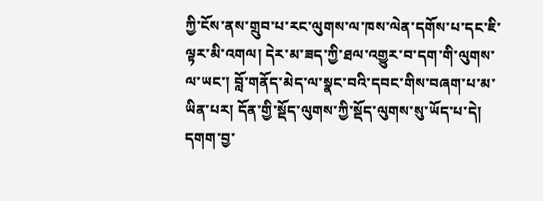ཀྱི་ངོས་ནས་གྲུབ་པ་རང་ལུགས་ལ་ཁས་ལེན་དགོས་པ་དང་ཇི་ལྟར་མི་འགལ། དེར་མ་ཟད་ཀྱི་ཐལ་འགྱུར་བ་དག་གི་ལུགས་ལ་ཡང་། བློ་གནོད་མེད་ལ་སྣང་བའི་དབང་གིས་བཞག་པ་མ་ཡིན་པར། དོན་གྱི་སྡོད་ལུགས་ཀྱི་སྡོད་ལུགས་སུ་ཡོད་པ་དེ། དགག་བྱ་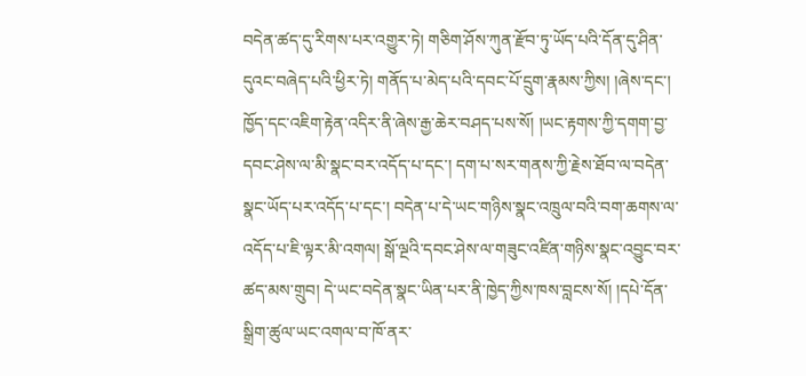བདེན་ཚད་དུ་རིགས་པར་འགྱུར་ཏེ། གཅིག་ཤོས་ཀུན་རྫོབ་ཏུ་ཡོད་པའི་དོན་དུ་ཤིན་དུའང་བཞེད་པའི་ཕྱིར་ཏེ། གནོད་པ་མེད་པའི་དབང་པོ་དྲུག་རྣམས་ཀྱིས། །ཞེས་དང་། ཁྱོད་དང་འཇིག་རྟེན་འདིར་ནི་ཞེས་རྒྱ་ཆེར་བཤད་པས་སོ། །ཡང་རྟགས་ཀྱི་དགག་བྱ་དབང་ཤེས་ལ་མི་སྣང་བར་འདོད་པ་དང་། དག་པ་སར་གནས་ཀྱི་རྗེས་ཐོབ་ལ་བདེན་སྣང་ཡོད་པར་འདོད་པ་དང་། བདེན་པ་དེ་ཡང་གཉིས་སྣང་འཁྲུལ་བའི་བག་ཆགས་ལ་འདོད་པ་ཇི་ལྟར་མི་འགལ། སྒོ་ལྔའི་དབང་ཤེས་ལ་གཟུང་འཛིན་གཉིས་སྣང་འབྱུང་བར་ཚད་མས་གྲུབ། དེ་ཡང་བདེན་སྣང་ཡིན་པར་ནི་ཁྱེད་ཀྱིས་ཁས་བླངས་སོ། །དཔེ་དོན་སྒྲིག་ཚུལ་ཡང་འགལ་བ་ཁོ་ནར་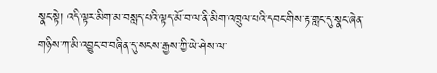སྣང་སྟེ། འདི་ལྟར་མིག་མ་བསླད་པའི་ལྟད་མོ་བ་ལ་ནི་མིག་འཁྲུལ་པའི་དབང་གིས་རྟ་གླང་དུ་སྣང་ཞེན་གཉིས་ཀ་མི་འབྱུང་བ་བཞིན་དུ་སངས་རྒྱས་ཀྱི་ཡེ་ཤེས་ལ་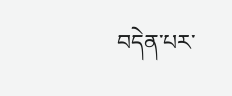བདེན་པར་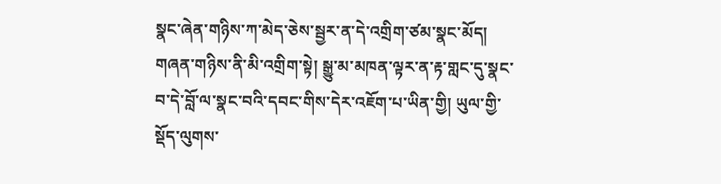སྣང་ཞེན་གཉིས་ཀ་མེད་ཅེས་སྦྱར་ན་དེ་འགྲིག་ཙམ་སྣང་མོད། གཞན་གཉིས་ནི་མི་འགྲིག་སྟེ། སྒྱུ་མ་མཁན་ལྟར་ན་རྟ་གླང་དུ་སྣང་བ་དེ་བློ་ལ་སྣང་བའི་དབང་གིས་དེར་འཇོག་པ་ཡིན་གྱི། ཡུལ་གྱི་སྡོད་ལུགས་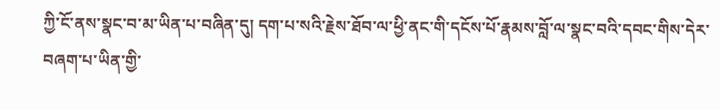ཀྱི་ངོ་ནས་སྣང་བ་མ་ཡིན་པ་བཞིན་དུ། དག་པ་སའི་རྗེས་ཐོབ་ལ་ཕྱི་ནང་གི་དངོས་པོ་རྣམས་བློ་ལ་སྣང་བའི་དབང་གིས་དེར་བཞག་པ་ཡིན་གྱི་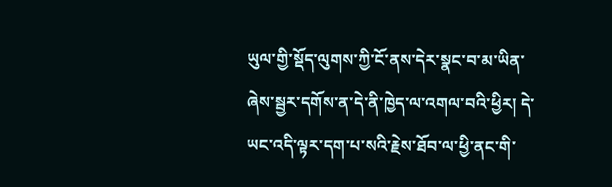ཡུལ་གྱི་སྡོད་ལུགས་ཀྱི་ངོ་ནས་དེར་སྣང་བ་མ་ཡིན་ཞེས་སྦྱར་དགོས་ན་དེ་ནི་ཁྱེད་ལ་འགལ་བའི་ཕྱིར། དེ་ཡང་འདི་ལྟར་དག་པ་སའི་རྗེས་ཐོབ་ལ་ཕྱི་ནང་གི་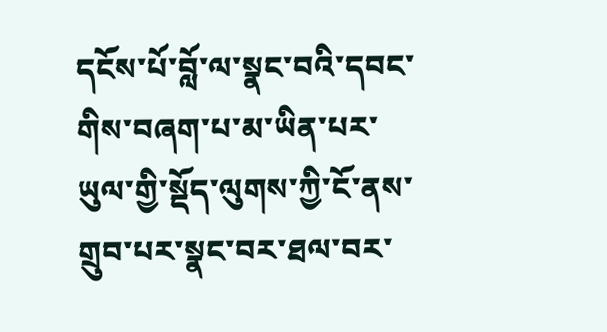དངོས་པོ་བློ་ལ་སྣང་བའི་དབང་གིས་བཞག་པ་མ་ཡིན་པར་ཡུལ་གྱི་སྡོད་ལུགས་ཀྱི་ངོ་ནས་གྲུབ་པར་སྣང་བར་ཐལ་བར་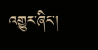འགྱུར་ཞིང་།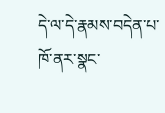དེ་ལ་དེ་རྣམས་བདེན་པ་ཁོ་ནར་སྣང་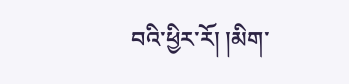བའི་ཕྱིར་རོ། །མིག་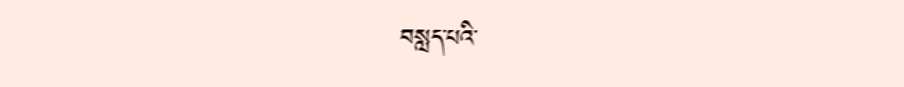བསླད་པའི་